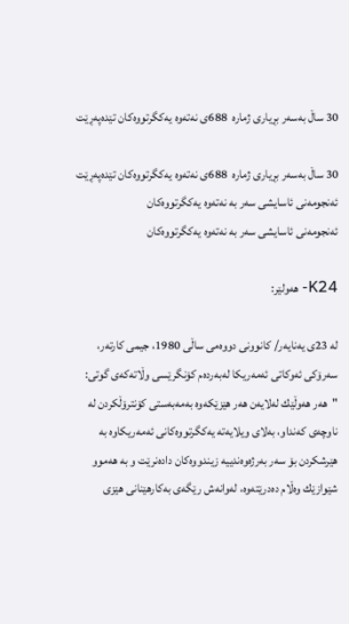30 ساڵ به‌سه‌ر بڕیاری ژماره ‌ 688ی نه‌ته‌وه‌ یه‌كگرتووه‌كان تێده‌په‌ڕێت

30 ساڵ به‌سه‌ر بڕیاری ژماره ‌ 688ی نه‌ته‌وه‌ یه‌كگرتووه‌كان تێده‌په‌ڕێت
ئه‌نجومه‌نی ئاسایشی سه‌ر به‌ نه‌ته‌وه‌ یه‌كگرتووه‌كان
ئه‌نجومه‌نی ئاسایشی سه‌ر به‌ نه‌ته‌وه‌ یه‌كگرتووه‌كان

K24- هه‌ولێر:

له‌ 23ی یه‌نایه‌ر/ كانوونی دووه‌می ساڵی 1980، جیمی كارته‌ر، سه‌رۆكی ئه‌وكاتی ئه‌مه‌ریكا له‌به‌رده‌م كۆنگرێسی وڵاته‌كه‌ی گوتی: "هه‌ر هه‌وڵێك له‌لایه‌ن هه‌ر هێزێكه‌وه‌ به‌مه‌به‌ستی كۆنترۆڵكردن له‌ ناوچه‌ی كه‌نداو، به‌لای ویلایه‌ته‌ یه‌كگرتووه‌كانی ئه‌مه‌ریكاوه‌ به‌ هێرشكردن بۆ سه‌ر به‌رژه‌وه‌ندییه‌ زیندووه‌كان داده‌نرێت و به‌ هه‌موو شێوازێك وه‌ڵام ده‌درێته‌وه‌، له‌وانه‌ش رێگه‌ی به‌كارهێنانی هێزی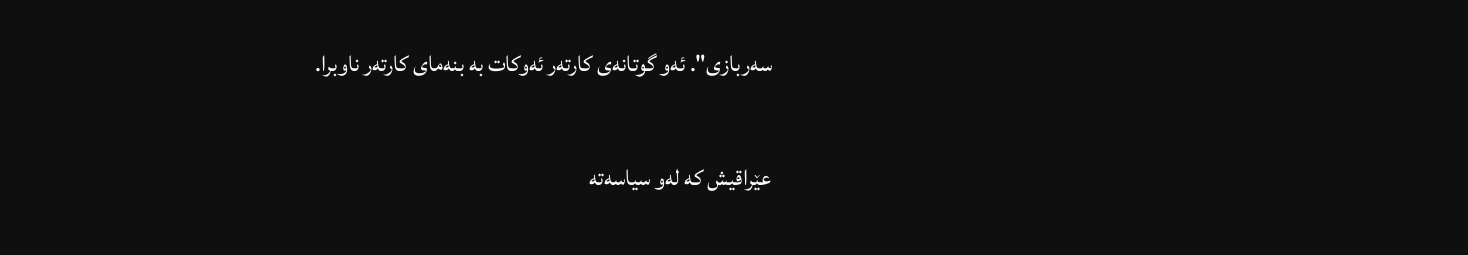سه‌ربازی". ئه‌و گوتانه‌ی كارته‌ر ئه‌وكات به‌ بنه‌مای كارته‌ر ناوبرا.

عێراقیش كه‌ له‌و سیاسه‌ته‌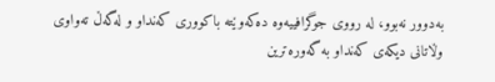به‌دوور نه‌بوو، له‌ رووی جوگرافییه‌وه‌ ده‌كه‌وێته‌ باكووری كه‌نداو و له‌گه‌ڵ ته‌واوی وڵاتانی دیكه‌ی كه‌نداو به‌ گه‌وره‌ترین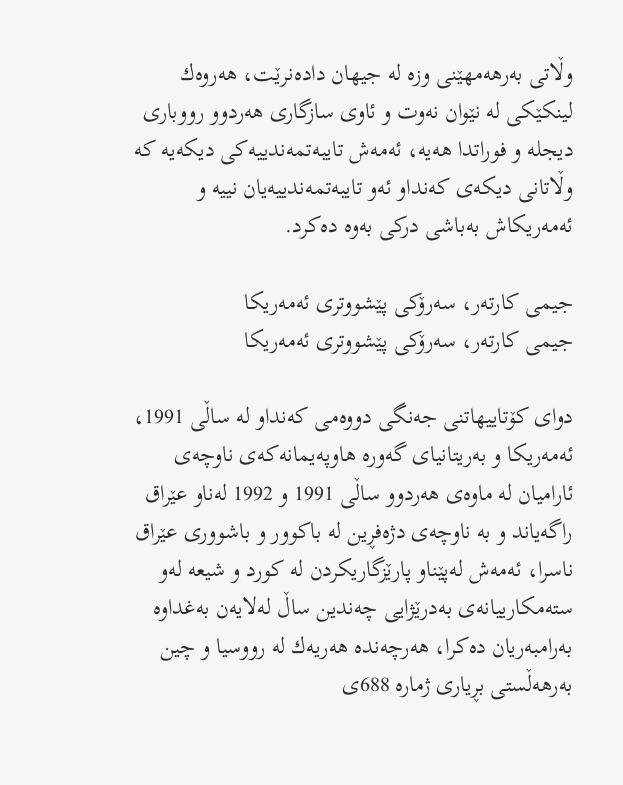وڵاتی به‌رهه‌مهێنی وزه‌ له‌ جیهان داده‌نرێت، هه‌روه‌ك لینكێكی له‌ نێوان نه‌وت و ئاوی سازگاری هه‌ردوو رووباری دیجله‌ و فوراتدا هه‌یه‌، ئه‌مه‌ش تایبه‌تمه‌ندییه‌كی دیكه‌یه‌ كه‌ وڵاتانی دیكه‌ی كه‌نداو ئه‌و تایبه‌تمه‌ندییه‌یان نییه‌ و ئه‌مه‌ریكاش به‌باشی دركی به‌وه‌ ده‌كرد.

جیمی كارته‌ر، سه‌رۆكی پێشووتری ئه‌مه‌ریكا
جیمی كارته‌ر، سه‌رۆكی پێشووتری ئه‌مه‌ریكا

دوای كۆتاییهاتنی جه‌نگی دووه‌می كه‌نداو له‌ ساڵی 1991، ئه‌مه‌ریكا و به‌ریتانیای گه‌وره‌ هاوپه‌یمانه‌كه‌ی ناوچه‌ی ئارامیان له‌ ماوه‌ی هه‌ردوو ساڵی 1991 و 1992 له‌ناو عێراق راگه‌یاند و به‌ ناوچه‌ی دژه‌فڕین له‌ باكوور و باشووری عێراق ناسرا، ئه‌مه‌ش له‌پێناو پارێزگاریكردن له‌ كورد و شیعه‌ له‌و سته‌مكارییانه‌ی به‌درێژایی چه‌ندین ساڵ له‌لایه‌ن به‌غداوه‌ به‌رامبه‌ریان ده‌كرا، هه‌رچه‌نده‌ هه‌ریه‌ك له‌ رووسیا و چین به‌رهه‌ڵستی بڕیاری ژماره‌ 688ی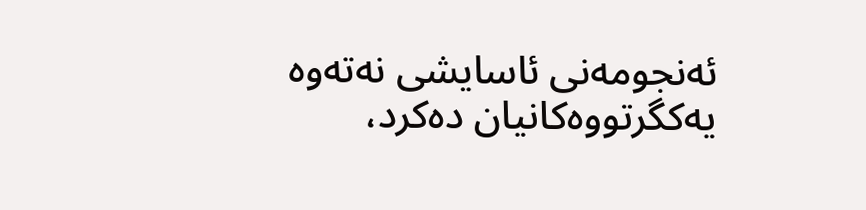ئه‌نجومه‌نی ئاسایشی نه‌ته‌وه‌ یه‌كگرتووه‌كانیان ده‌كرد،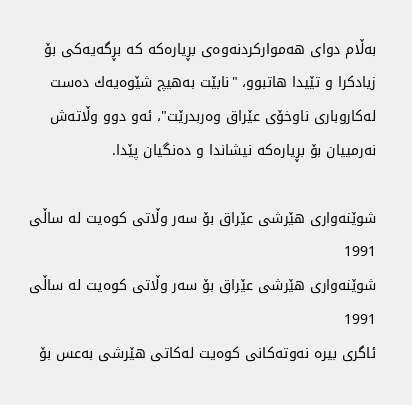به‌ڵام دوای هه‌مواركردنه‌وه‌ی بڕیاره‌كه‌ كه‌ بڕگه‌یه‌كی بۆ زیادكرا و تێیدا هاتبوو، "نابێت به‌هیچ شێوه‌یه‌ك ده‌ست له‌كاروباری ناوخۆی عێراق وه‌ربدرێت"، ئه‌و دوو وڵاته‌ش نه‌رمییان بۆ بڕیاره‌كه‌ نیشاندا و ده‌نگیان پێدا.

شوێنه‌واری هێرشی عێراق بۆ سه‌ر وڵاتی كوه‌یت له‌ ساڵی 1991
شوێنه‌واری هێرشی عێراق بۆ سه‌ر وڵاتی كوه‌یت له‌ ساڵی 1991
ئاگری بیره‌ نه‌وته‌كانی كوه‌یت له‌كاتی هێرشی به‌عس بۆ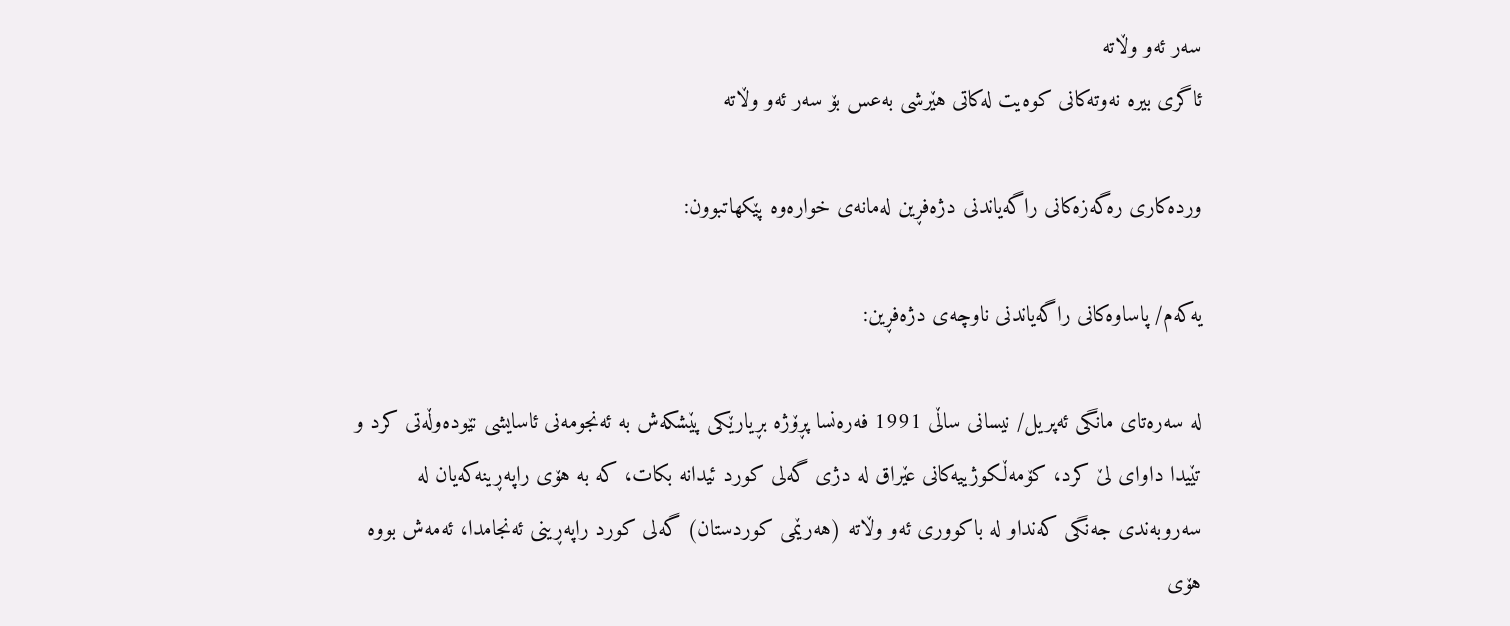سه‌ر ئه‌و وڵاته‌
ئاگری بیره‌ نه‌وته‌كانی كوه‌یت له‌كاتی هێرشی به‌عس بۆ سه‌ر ئه‌و وڵاته‌

ورده‌كاری ره‌گه‌زه‌كانی راگه‌یاندنی دژه‌فڕین له‌مانه‌ی خواره‌وه‌ پێكهاتبوون:

یه‌كه‌م/ پاساوه‌كانی راگه‌یاندنی ناوچه‌ی دژه‌فڕین:

له‌ سه‌ره‌تای مانگی ئه‌پریل/ نیسانی ساڵی 1991 فه‌ره‌نسا پڕۆژه‌ بڕیارێكی پێشكه‌ش به‌ ئه‌نجومه‌نی ئاسایشی نێوده‌وڵه‌تی كرد و تێیدا داوای لێ كرد، كۆمه‌ڵكوژییه‌كانی عێراق له‌ دژی گه‌لی كورد ئیدانه‌ بكات، كه‌ به‌ هۆی راپه‌ڕینه‌كه‌یان له‌ سه‌روبه‌ندی جه‌نگی كه‌نداو له‌ باكووری ئه‌و وڵاته‌ (هه‌رێمی كوردستان) گه‌لی كورد راپه‌ڕینی ئه‌نجامدا، ئه‌مه‌ش بووه‌ هۆی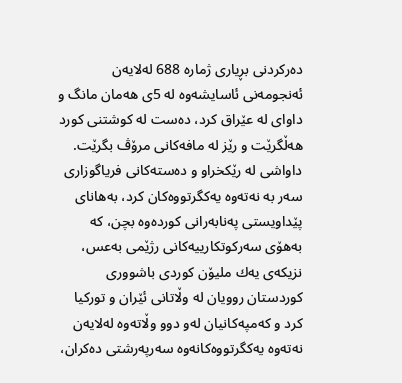ده‌ركردنی بڕیاری ژماره‌ 688 له‌لایه‌ن ئه‌نجومه‌نی ئاسایشه‌وه‌ له‌ 5ی هه‌مان مانگ و داوای له‌ عێراق كرد، ده‌ست له‌ كوشتنی كورد هه‌ڵگرێت و رێز له‌ مافه‌كانی مرۆڤ بگرێت. داواشی له‌ رێكخراو و ده‌سته‌كانی فریاگوزاری سه‌ر به‌ نه‌ته‌وه‌ یه‌كگرتووه‌كان كرد، به‌هانای پێداویستی په‌نابه‌رانی كورده‌وه‌ بچن، كه‌ به‌هۆی سه‌ركوتكارییه‌كانی رژێمی به‌عس، نزیكه‌ی یه‌ك ملیۆن كوردی باشووری كوردستان روویان له‌ وڵاتانی ئێران و توركیا كرد و كه‌مپه‌كانیان له‌و دوو وڵاته‌وه‌ له‌لایه‌ن نه‌ته‌وه‌ یه‌كگرتووه‌كانه‌وه‌ سه‌رپه‌رشتی ده‌كران،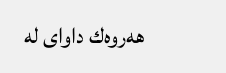هه‌روه‌ك داوای له‌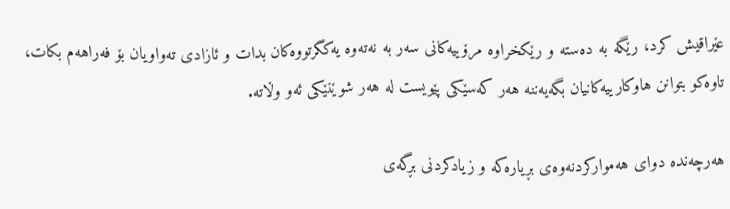عێراقیش كرد، رێگه‌ به‌ ده‌سته‌ و رێكخراوه‌ مرۆییه‌كانی سه‌ر به‌ نه‌ته‌وه‌ یه‌كگرتووه‌كان بدات و ئازادی ته‌واویان بۆ فه‌راهه‌م بكات، تاوه‌كو بتوانن هاوكارییه‌كانیان بگه‌یه‌ننه‌ هه‌ر كه‌سێكی پێویست له‌ هه‌ر شوێنێكی ئه‌و وڵاته‌.

هه‌رچه‌نده‌ دوای هه‌مواركردنه‌وه‌ی بڕیاره‌كه‌ و زیادكردنی بڕگه‌ی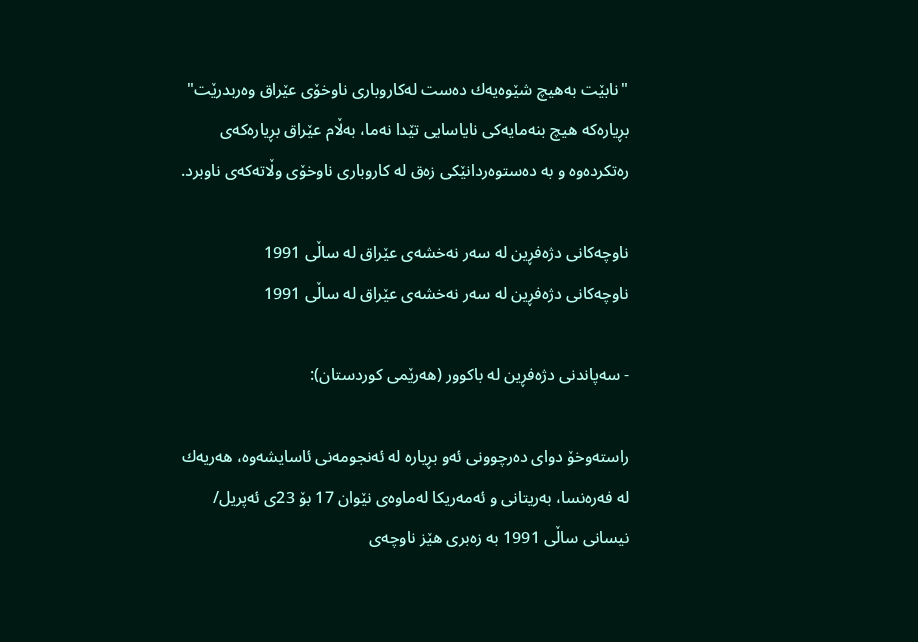"نابێت به‌هیچ شێوه‌یه‌ك ده‌ست له‌كاروباری ناوخۆی عێراق وه‌ربدرێت" بڕیاره‌كه‌ هیچ بنه‌مایه‌كی نایاسایی تێدا نه‌ما، به‌ڵام عێراق بڕیاره‌كه‌ی ره‌تكرده‌وه‌ و به‌ ده‌ستوه‌ردانێكی زه‌ق له‌ كاروباری ناوخۆی وڵاته‌كه‌ی ناوبرد.

ناوچه‌كانی دژه‌فڕین له‌ سه‌ر نه‌خشه‌ی عێراق له‌ ساڵی 1991
ناوچه‌كانی دژه‌فڕین له‌ سه‌ر نه‌خشه‌ی عێراق له‌ ساڵی 1991

- سه‌پاندنی دژه‌فڕین له‌ باكوور (هه‌رێمی كوردستان):

راسته‌وخۆ دوای ده‌رچوونی ئه‌و بڕیاره‌ له‌ ئه‌نجومه‌نی ئاسایشه‌وه‌، هه‌ریه‌ك له‌ فه‌ره‌نسا، به‌ریتانی و ئه‌مه‌ریكا له‌ماوه‌ی نێوان 17 بۆ 23ی ئه‌پریل/ نیسانی ساڵی 1991 به‌ زه‌بری هێز ناوچه‌ی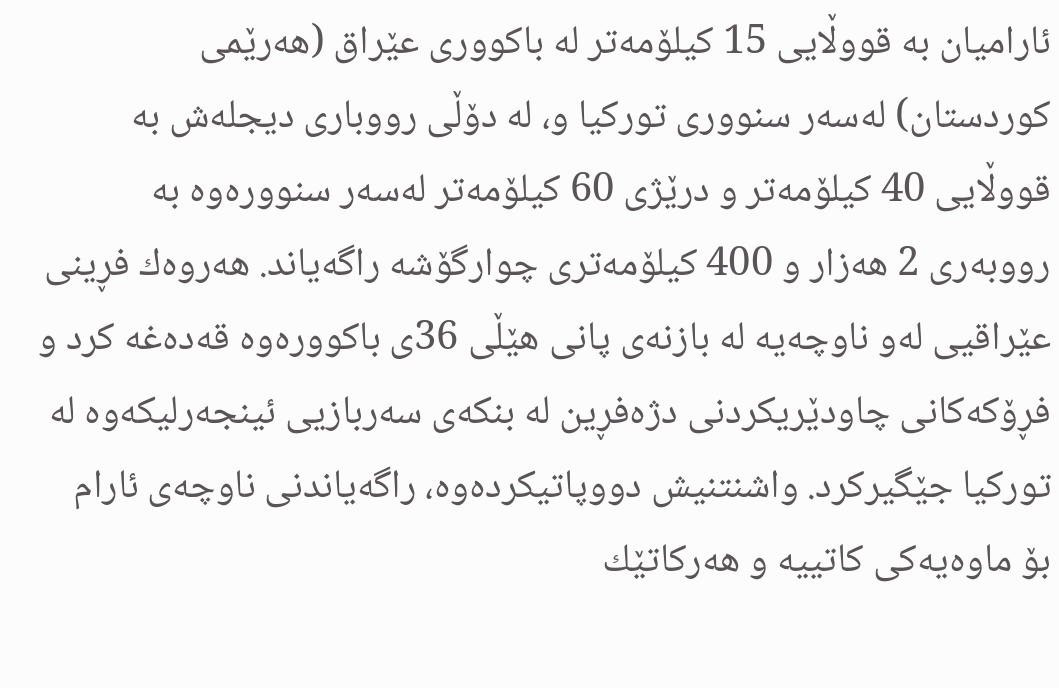ئارامیان به‌ قووڵایی 15 كیلۆمه‌تر له‌ باكووری عێراق (هه‌رێمی كوردستان) له‌سه‌ر سنووری توركیا و، له‌ دۆڵی رووباری دیجله‌ش به‌ قووڵایی 40 كیلۆمه‌تر و درێژی 60 كیلۆمه‌تر له‌سه‌ر سنووره‌وه‌ به‌ رووبه‌ری 2 هه‌زار و 400 كیلۆمه‌تری چوارگۆشه‌ راگه‌یاند. هه‌روه‌ك فڕینی عێراقیی له‌و ناوچه‌یه‌ له‌ بازنه‌ی پانی هێڵی 36ی باكووره‌وه‌ قه‌ده‌غه‌ كرد و فڕۆكه‌كانی چاودێریكردنی دژه‌فڕین له‌ بنكه‌ی سه‌ربازیی ئینجه‌رلیكه‌وه‌ له‌ توركیا جێگیركرد. واشنتنیش دووپاتیكرده‌وه‌، راگه‌یاندنی ناوچه‌ی ئارام بۆ ماوه‌یه‌كی كاتییه‌ و هه‌ركاتێك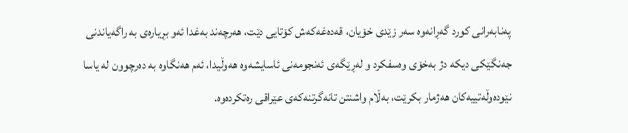په‌نابه‌رانی كورد گه‌ڕانه‌وه‌ سه‌ر زێدی خۆیان، قه‌ده‌غه‌كه‌ش كۆتایی دێت، هه‌رچه‌ند به‌غدا ئه‌و بڕیاره‌ی به‌ راگه‌یاندنی جه‌نگێكی دیكه‌ دژ به‌خۆی وه‌سفكرد و له‌ڕێگه‌ی ئه‌نجومه‌نی ئاسایشه‌وه‌ هه‌وڵیدا، ئه‌م هه‌نگاوه‌ به‌ ده‌رچوون له‌ یاسا نێوده‌وڵه‌تییه‌كان هه‌ژمار بكرێت، به‌ڵام واشنتن تانه‌گرتنه‌كه‌ی عێراقی ره‌تكرده‌وه‌.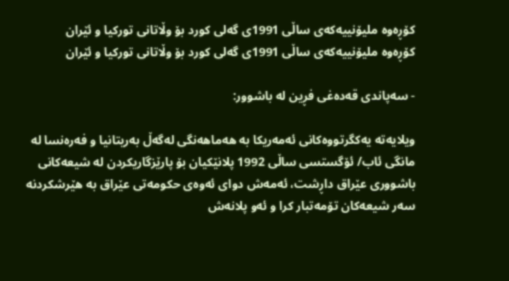كۆڕه‌وه‌ ملیۆنییه‌كه‌ی ساڵی 1991ی گه‌لی كورد بۆ وڵاتانی توركیا و ئێران
كۆڕه‌وه‌ ملیۆنییه‌كه‌ی ساڵی 1991ی گه‌لی كورد بۆ وڵاتانی توركیا و ئێران

- سه‌پاندی قه‌ده‌غی فڕین له‌ باشوور:

ویلایه‌ته‌ یه‌كگرتووه‌كانی ئه‌مه‌ریكا به‌ هه‌ماهه‌نگی له‌گه‌ڵ به‌ریتانیا و فه‌ره‌نسا له‌ مانگی ئاب/ ئۆگستسی ساڵی 1992 پلانێكیان بۆ پارێزگاریكردن له‌ شیعه‌كانی باشووری عێراق داڕشت، ئه‌مه‌ش دوای ئه‌وه‌ی حكومه‌تی عێراق به‌ هێرشكردنه‌ سه‌ر شیعه‌كان تۆمه‌تبار كرا و ئه‌و پلانه‌ش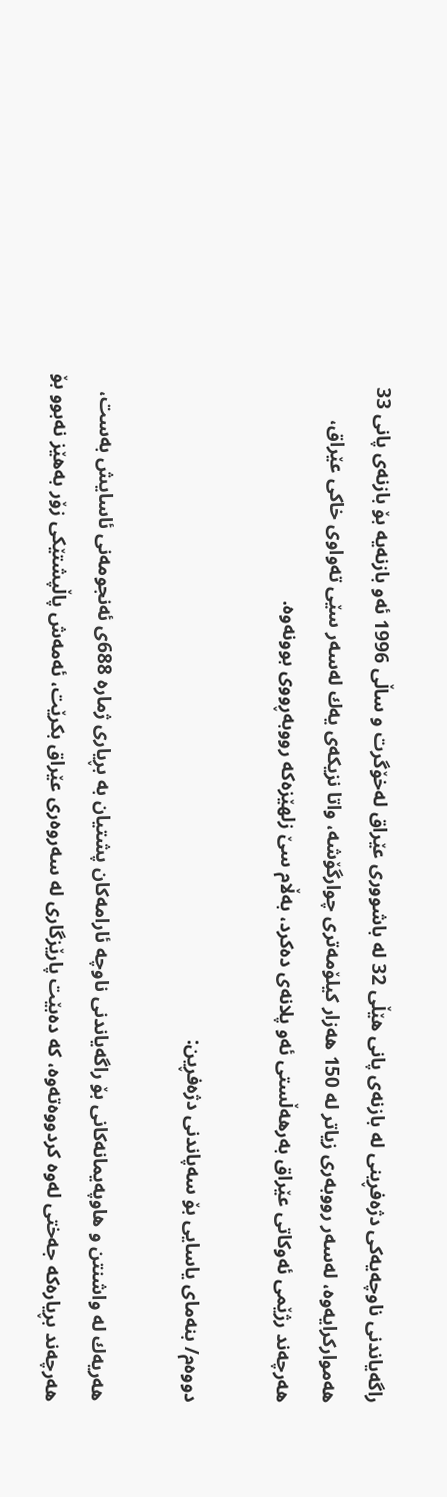راگه‌یاندنی ناوچه‌یه‌كی دژه‌فڕینی له‌ بازنه‌ی پانی هێڵی 32 له‌ باشووری عێراق له‌خۆگرت و ساڵی 1996 ئه‌و بازنه‌یه‌ بۆ بازنه‌ی پانی 33 هه‌مواركرایه‌وه‌، له‌سه‌ر رووبه‌ری زیاتر له‌ 150 هه‌زار كیلۆمه‌تری چوارگۆشه‌، واتا نزیكه‌ی یه‌ك له‌سه‌ر سێی ته‌واوی خاكی عێراق، هه‌رچه‌ند رژێمی ئه‌وكاتی عێراق به‌رهه‌ڵستی ئه‌و پلانه‌ی ده‌كرد، به‌ڵام سێ زلهێزه‌كه‌ رووبه‌ڕووی بوونه‌وه‌.

دووه‌م/ بنه‌مای یاسایی بۆ سه‌پاندنی دژه‌فڕین:

هه‌ریه‌ك له‌ واشنتن و هاوپه‌یمانه‌كانی بۆ راگه‌یاندنی ناوچه‌ ئارامه‌كان پشتیان به‌ بڕیاری ژماره‌ 688ی ئه‌نجومه‌نی ئاسایش به‌ست، هه‌رچه‌ند بڕیاره‌كه‌ جه‌ختی له‌وه‌ كردووه‌ته‌وه‌، كه‌ ده‌بێت پارێزگاری له‌ سه‌روه‌ری عێراق بكرێت، ئه‌مه‌ش پاڵپشتێكی زۆر به‌هێز نه‌بوو بۆ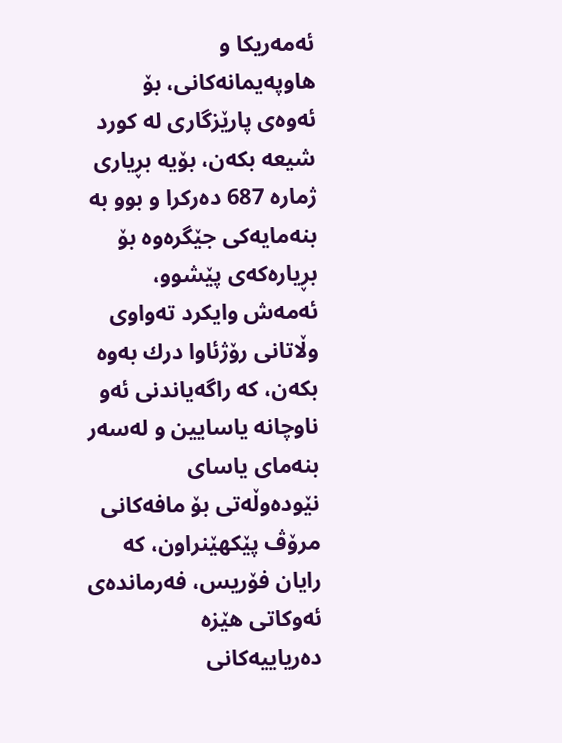ئه‌مه‌ریكا و هاوپه‌یمانه‌كانی، بۆ ئه‌وه‌ی پارێزگاری له‌ كورد شیعه‌ بكه‌ن، بۆیه‌ بڕیاری ژماره‌ 687 ده‌ركرا و بوو به‌ بنه‌مایه‌كی جێگره‌وه‌ بۆ بڕیاره‌كه‌ی پێشوو، ئه‌مه‌ش وایكرد ته‌واوی وڵاتانی رۆژئاوا درك به‌وه‌ بكه‌ن، كه‌ راگه‌یاندنی ئه‌و ناوچانه‌ یاسایین و له‌سه‌ر بنه‌مای یاسای نێوده‌وڵه‌تی بۆ مافه‌كانی مرۆڤ پێكهێنراون، كه‌ رایان فۆریس، فه‌رمانده‌ی ئه‌وكاتی هێزه‌ ده‌ریاییه‌كانی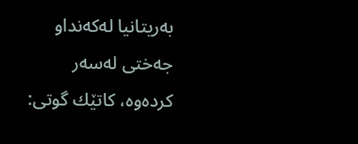به‌ریتانیا له‌كه‌نداو جه‌ختی له‌سه‌ر كرده‌وه‌، كاتێك گوتی: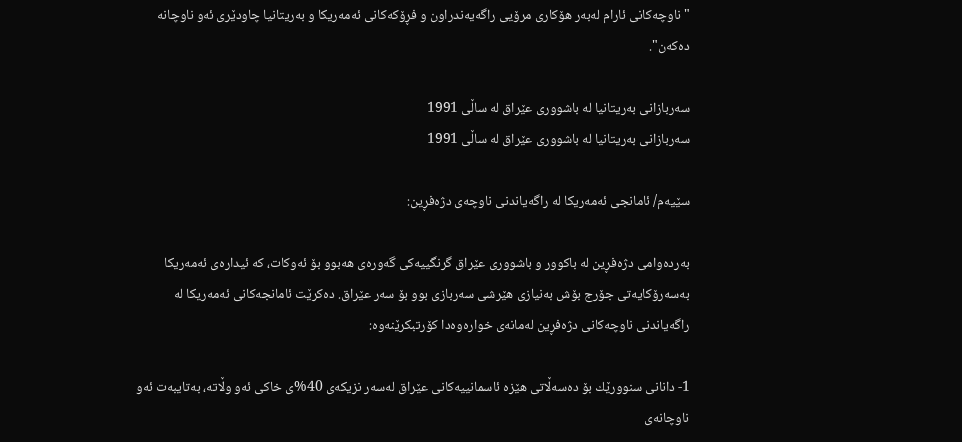"ناوچه‌كانی ئارام له‌به‌ر هۆكاری مرۆیی راگه‌یه‌ندراون و فڕۆكه‌كانی ئه‌مه‌ریكا و به‌ریتانیا چاودێری ئه‌و ناوچانه‌ ده‌كه‌ن".

سه‌ربازانی به‌ریتانیا له‌ باشووری عێراق له‌ ساڵی 1991
سه‌ربازانی به‌ریتانیا له‌ باشووری عێراق له‌ ساڵی 1991

سێیه‌م/ ئامانجی ئه‌مه‌ریكا له‌ راگه‌یاندنی ناوچه‌ی دژه‌فڕین:

به‌رده‌وامی دژه‌فڕین له‌ باكوور و باشووری عێراق گرنگییه‌كی گه‌وره‌ی هه‌بوو بۆ ئه‌وكات، كه‌ ئیداره‌ی ئه‌مه‌ریكا به‌سه‌رۆكایه‌تی جۆرج بۆش به‌نیازی هێرشی سه‌ربازی بوو بۆ سه‌ر عێراق. ده‌كرێت ئامانجه‌كانی ئه‌مه‌ریكا له‌ راگه‌یاندنی ناوچه‌كانی دژه‌فڕین له‌مانه‌ی خواره‌وه‌دا كۆرتبكرێنه‌وه‌:

1- دانانی سنوورێك بۆ ده‌سه‌ڵاتی هێزه‌ ئاسمانییه‌كانی عێراق له‌سه‌ر نزیكه‌ی 40%ی خاكی ئه‌و وڵاته‌، به‌تایبه‌ت ئه‌و ناوچانه‌ی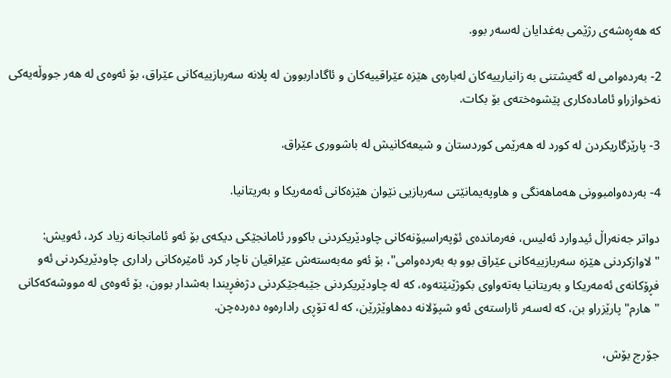كه‌ هه‌ڕه‌شه‌ی رژێمی به‌غدایان له‌سه‌ر بوو.

2- به‌رده‌وامی له‌ گه‌یشتنی به‌ زانیارییه‌كان له‌باره‌ی هێزه‌ عێراقییه‌كان و ئاگاداربوون له‌ پلانه‌ سه‌ربازییه‌كانی عێراق، بۆ ئه‌وه‌ی له‌ هه‌ر جووڵه‌یه‌كی نه‌خوازراو ئاماده‌كاری پێشوه‌خته‌ی بۆ بكات.

3- پارێزگاریكردن له‌ كورد له‌ هه‌رێمی كوردستان و شیعه‌كانیش له‌ باشووری عێراق.

4- به‌رده‌وامبوونی هه‌ماهه‌نگی و هاوپه‌یمانێتی سه‌ربازیی نێوان هێزه‌كانی ئه‌مه‌ریكا و به‌ریتانیا.

دواتر جه‌نه‌راڵ ئیدوارد ئه‌لیس، فه‌رمانده‌ی ئۆپه‌راسیۆنه‌كانی چاودێریكردنی باكوور ئامانجێكی دیكه‌ی بۆ ئه‌و ئامانجانه‌ زیاد كرد، ئه‌ویش: "لاوازكردنی هێزه‌ سه‌ربازییه‌كانی عێراق بوو به‌ به‌رده‌وامی"، بۆ ئه‌و مه‌به‌سته‌ش عێراقیان ناچار كرد ئامێره‌كانی راداری چاودێریكردنی ئه‌و فڕۆكانه‌ی ئه‌مه‌ریكا و به‌ریتانیا به‌ته‌واوی بكوژێنێته‌وه‌، كه‌ له‌ چاودێریكردنی جێبه‌جێكردنی دژه‌فڕیندا به‌شدار بوون، بۆ ئه‌وه‌ی له‌ مووشه‌كه‌كانی "هارم" پارێزراو بن، كه‌ له‌سه‌ر ئاراسته‌ی ئه‌و شپۆلانه‌ ده‌هاوێژرێن، كه‌ له‌ تۆڕی راداره‌وه‌ ده‌رده‌چن.

جۆرج بۆش،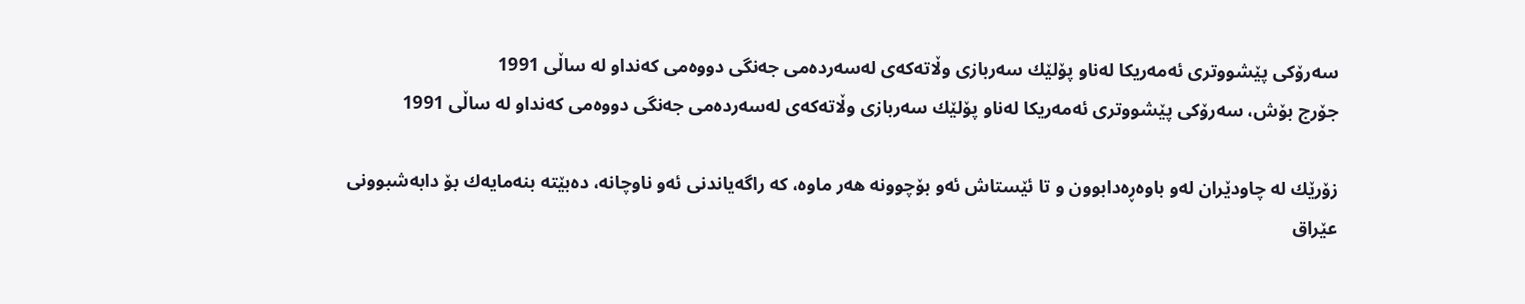سه‌رۆكی پێشووتری ئه‌مه‌ریكا له‌ناو پۆلێك سه‌ربازی وڵاته‌كه‌ی له‌سه‌رده‌می جه‌نگی دووه‌می كه‌نداو له‌ ساڵی 1991
جۆرج بۆش، سه‌رۆكی پێشووتری ئه‌مه‌ریكا له‌ناو پۆلێك سه‌ربازی وڵاته‌كه‌ی له‌سه‌رده‌می جه‌نگی دووه‌می كه‌نداو له‌ ساڵی 1991

زۆرێك له‌ چاودێران له‌و باوه‌ڕه‌دابوون و تا ئێستاش ئه‌و بۆچوونه‌ هه‌ر ماوه‌، كه‌ راگه‌یاندنی ئه‌و ناوچانه‌، ده‌بێته‌ بنه‌مایه‌ك بۆ دابه‌شبوونی عێراق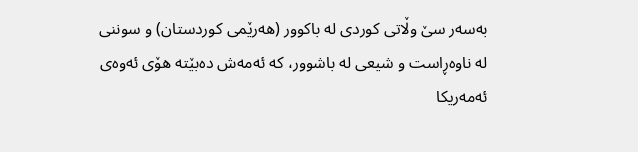به‌سه‌ر سێ وڵاتی كوردی له‌ باكوور (هه‌رێمی كوردستان) و سوننی له‌ ناوه‌ڕاست و شیعی له‌ باشوور، كه‌ ئه‌مه‌ش ده‌بێته‌ هۆی ئه‌وه‌ی ئه‌مه‌ریكا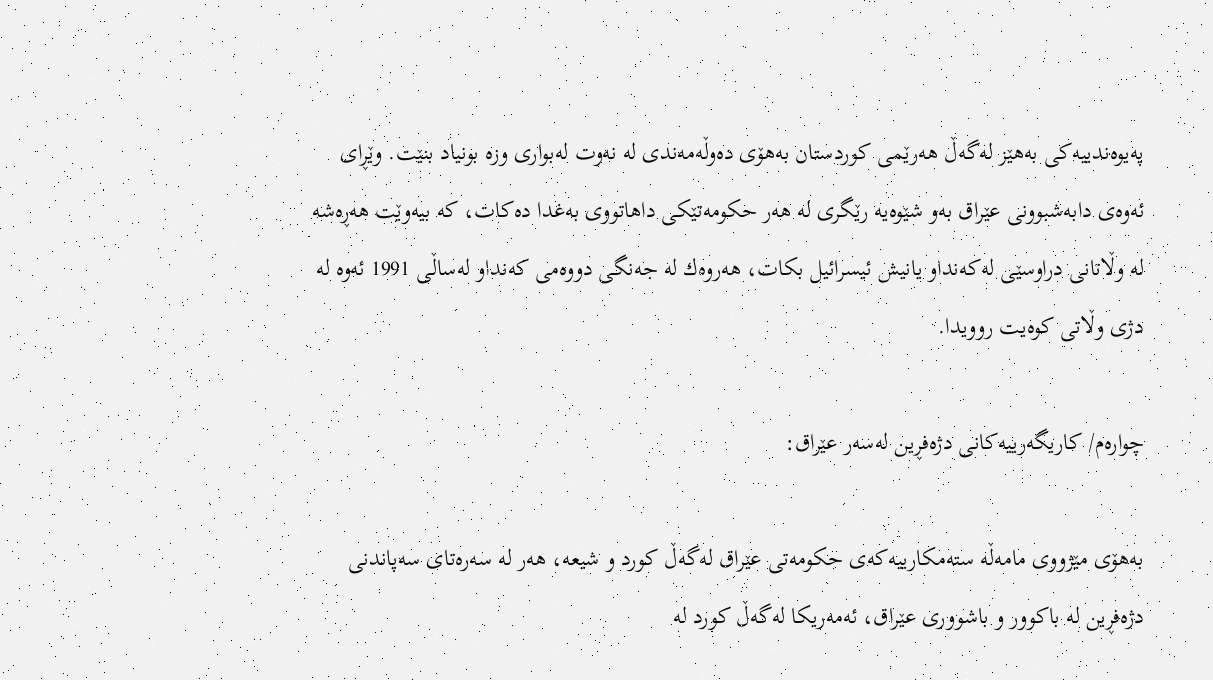په‌یوه‌ندییه‌كی به‌هێز له‌گه‌ڵ هه‌رێمی كوردستان به‌هۆی ده‌وڵه‌مه‌ندی له‌ نه‌وت له‌بواری وزه‌ بونیاد بنێت. وێڕای ئه‌وه‌ی دابه‌شبوونی عێراق به‌و شێوه‌یه‌ رێگری له‌ هه‌ر حكومه‌تێكی داهاتووی به‌غدا ده‌كات، كه‌ بیه‌وێت هه‌ڕه‌شه‌ له‌ وڵاتانی دراوسێی له‌كه‌نداو یانیش ئیسرائیل بكات، هه‌روه‌ك له‌ جه‌نگی دووه‌می كه‌نداو له‌ساڵی 1991 ئه‌وه‌ له‌ دژی وڵاتی كوه‌یت روویدا.

چواره‌م/ كاریگه‌رییه‌كانی دژه‌فڕین له‌سه‌ر عێراق:

به‌هۆی مێژووی مامه‌ڵه‌ سته‌مكارییه‌كه‌ی حكومه‌تی عێراق له‌گه‌ڵ كورد و شیعه‌، هه‌ر له‌ سه‌ره‌تای سه‌پاندنی دژه‌فڕین له‌ باكوور و باشووری عێراق، ئه‌مه‌ریكا له‌گه‌ڵ كورد له‌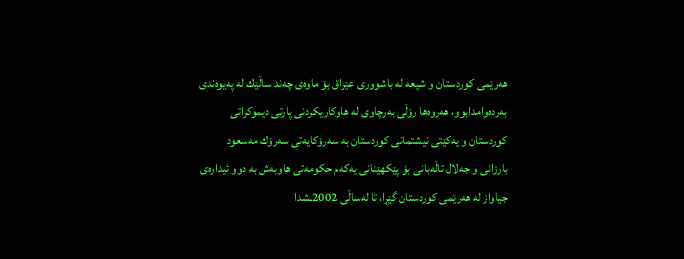هه‌رێمی كوردستان و شیعه‌ له‌ باشووری عێراق بۆ ماوه‌ی چه‌ند ساڵێك له‌ په‌یوه‌ندی به‌رده‌وامدابوو، هه‌روه‌ها رۆڵی به‌رچاوی له‌ هاوكاریكردنی پارتی دیموكراتی كوردستان و یه‌كێتی نیشتمانی كوردستان به‌ سه‌رۆكایه‌تی سه‌رۆك مه‌سعود بارزانی و جه‌لال تاڵه‌بانی بۆ پێكهێنانی یه‌كه‌م حكومه‌تی هاوبه‌ش به‌ دوو ئیداره‌ی جیاواز له‌ هه‌رێمی كوردستان گێڕا، تا له‌ساڵی 2002ـشدا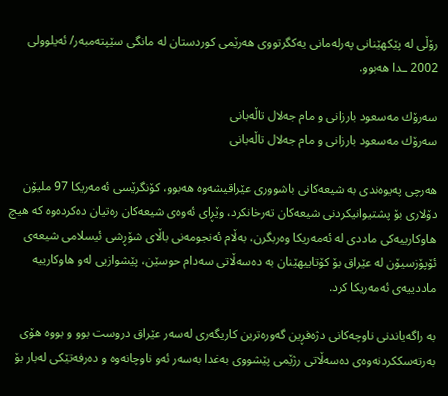رۆڵی له‌ پێكهێنانی په‌رله‌مانی یه‌كگرتووی هه‌رێمی كوردستان له‌ مانگی سێپته‌مبه‌ر/ ئه‌یلوولی 2002 ـدا هه‌بوو.

سه‌رۆك مه‌سعود بارزانی و مام جه‌لال تاڵه‌بانی
سه‌رۆك مه‌سعود بارزانی و مام جه‌لال تاڵه‌بانی

هه‌رچی په‌یوه‌ندی به‌ شیعه‌كانی باشووری عێراقیشه‌وه‌ هه‌بوو، كۆنگرێسی ئه‌مه‌ریكا 97 ملیۆن دۆلاری بۆ پشتیوانیكردنی شیعه‌كان ته‌رخانكرد، وێڕای ئه‌وه‌ی شیعه‌كان ره‌تیان ده‌كرده‌وه‌ كه‌ هیچ هاوكارییه‌كی ماددی له‌ ئه‌مه‌ریكا وه‌ربگرن، به‌ڵام ئه‌نجومه‌نی باڵای شۆڕشی ئیسلامی شیعه‌ی ئۆپۆزسیۆن له‌ عێراق بۆ كۆتاییهێنان به‌ ده‌سه‌ڵاتی سه‌دام حوسێن، پێشوازیی له‌و هاوكارییه‌ ماددییه‌ی ئه‌مه‌ریكا كرد.

به‌ راگه‌یاندنی ناوچه‌كانی دژه‌فڕین گه‌وره‌ترین كاریگه‌ری له‌سه‌ر عێراق دروست بوو و بووه‌ هۆی به‌رته‌سككردنه‌وه‌ی ده‌سه‌ڵاتی رژێمی پێشووی به‌غدا به‌سه‌ر ئه‌و ناوچانه‌وه‌ و ده‌رفه‌تێكی له‌بار بۆ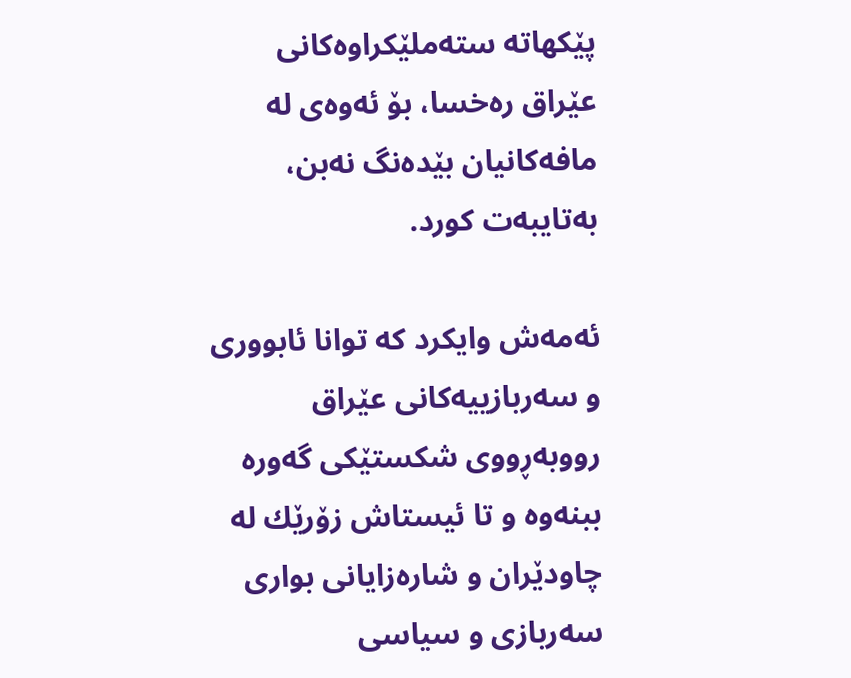پێكهاته‌ سته‌ملێكراوه‌كانی عێراق ره‌خسا، بۆ ئه‌وه‌ی له‌ مافه‌كانیان بێده‌نگ نه‌بن، به‌تایبه‌ت كورد.

ئه‌مه‌ش وایكرد كه‌ توانا ئابووری و سه‌ربازییه‌كانی عێراق رووبه‌ڕووی شكستێكی گه‌وره‌ ببنه‌وه‌ و تا ئیستاش زۆرێك له‌ چاودێران و شاره‌زایانی بواری سه‌ربازی و سیاسی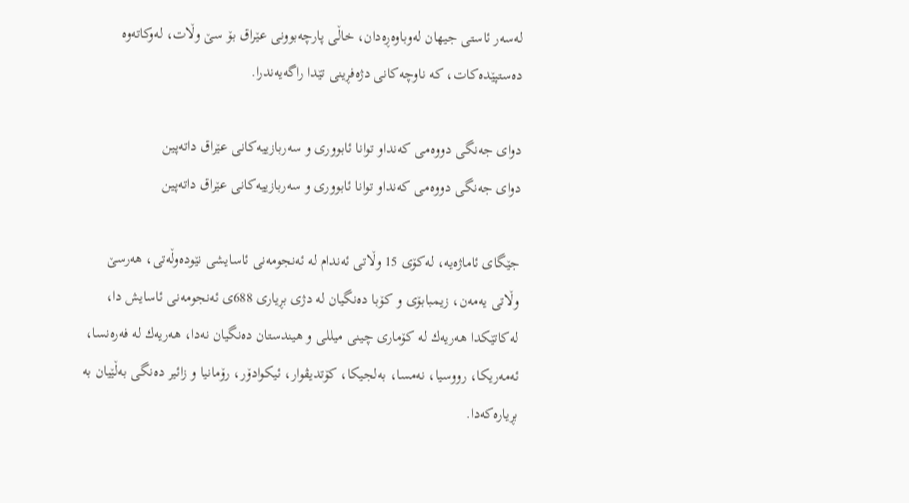له‌سه‌ر ئاستی جیهان له‌وباوه‌ڕه‌دان، خاڵی پارچه‌بوونی عێراق بۆ سێ وڵات، له‌وكاته‌وه‌ ده‌ستپێده‌كات، كه‌ ناوچه‌كانی دژه‌فڕینی تێدا راگه‌یه‌ندرا.

دوای جه‌نگی دووه‌می كه‌نداو توانا ئابووری و سه‌ربازییه‌كانی عێراق داته‌پین
دوای جه‌نگی دووه‌می كه‌نداو توانا ئابووری و سه‌ربازییه‌كانی عێراق داته‌پین

جێگای ئاماژه‌یه‌، له‌كۆی 15 وڵاتی ئه‌ندام له‌ ئه‌نجومه‌نی ئاسایشی نێوده‌وڵه‌تی، هه‌رسێ وڵاتی یه‌مه‌ن، زیمبابۆی و كۆبا ده‌نگیان له‌ دژی بڕیاری 688ی ئه‌نجومه‌نی ئاسایش دا، له‌كاتێكدا هه‌ریه‌ك له‌ كۆماری چینی میللی و هیندستان ده‌نگیان نه‌دا، هه‌ریه‌ك له‌ فه‌ره‌نسا، ئه‌مه‌ریكا، رووسیا، نه‌مسا، به‌لجیكا، كۆتدیڤوار، ئیكوادۆر، رۆمانیا و زائیر ده‌نگی به‌ڵێیان به‌ بڕیاره‌كه‌دا.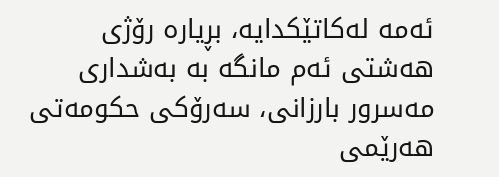ئه‌مه‌ له‌كاتێكدایه‌، بڕیاره‌ رۆژی هه‌شتی ئه‌م مانگه‌ به‌ به‌شداری مه‌سرور بارزانی، سه‌رۆكی حكومه‌تی هه‌رێمی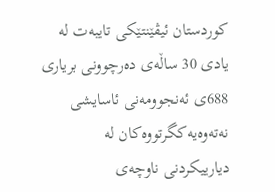كوردستان ئیڤێنتێكی تایبه‌ت له‌ یادی 30 ساڵه‌ی ده‌رچوونی بریاری 688ی ئه‌نجوومه‌نی ئاسایشی نه‌ته‌وه‌یه‌كگرتووه‌كان له‌ دیارییكردنی ناوچه‌ی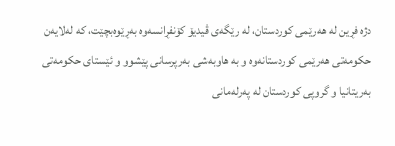دژه‌ فڕین له‌ هه‌رێمی كوردستان،‌ له‌ رێگەی ڤیدیۆ كۆنفڕانسه‌وه‌ به‌ڕێوه‌بچێت، كه‌ له‌لایه‌ن حكومه‌تی هه‌رێمی كوردستانه‌وه‌ و به‌ هاوبەشی به‌رپرسانی پێشوو و ئێستای حكومه‌تی به‌ریتانیا و گروپی كوردستان له‌ په‌رله‌مانی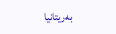به‌ریتانیا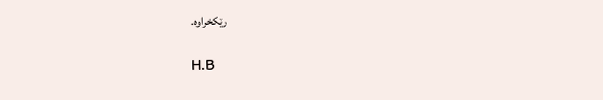رێكخراوه‌.

H.B